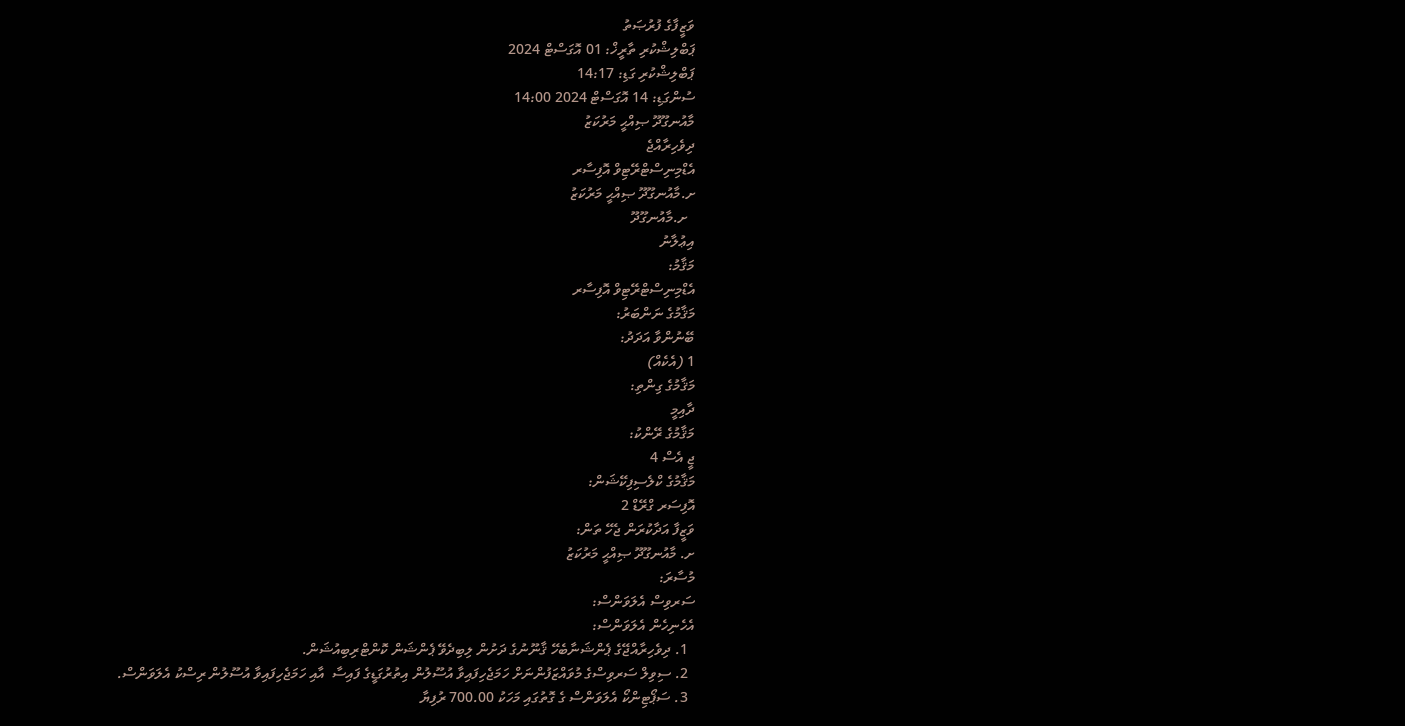ވަޒީފާގެ ފުރުޞަތު
ޕަބްލިޝްކުރި ތާރީޚް: 01 އޮގަސްޓް 2024
ޕަބްލިޝްކުރި ގަޑި: 14:17
ސުންގަޑި: 14 އޮގަސްޓް 2024 14:00
މާއުނގޫދޫ ޞިއްޙީ މަރުކަޒު
ދިވެހިރާއްޖެ
އެޑްމިނިސްޓްރޭޓިވް އޮފިސާރ
ށ.މާއުނގޫދޫ ޞިއްޙީ މަރުކަޒު
  ށ.މާއުނގޫދޫ
އިޢުލާނު
މަޤާމު:
އެޑްމިނިސްޓްރޭޓިވް އޮފިސާރ
މަޤާމުގެ ނަންބަރު:
ބޭނުންވާ އަދަދު:
1 (އެކެއް)
މަޤާމުގެ ގިންތި:
ދާއިމީ
މަޤާމުގެ ރޭންކު:
ޖީ އެސް 4
މަޤާމުގެ ކްލެސިފިކޭޝަން:
އޮފިސަރ ގްރޭޑް 2
ވަޒީފާ އަދާކުރަން ޖެހޭ ތަން:
ށ. މާއުނގޫދޫ ޞިއްޙީ މަރުކަޒު
މުސާރަ:
ސަރވިސް އެލަވަންސް:
އެހެނިހެން އެލަވަންސް:
  1. ދިވެހިރާއްޖޭގެ ޕެންޝަނާބެހޭ ޤާނޫނުގެ ދަށުން ލިބިދެވޭ ޕެންޝަން ކޮންޓްރިބިއުޝަން.
  2. ސިވިލް ސަރވިސްގެ މުވައްޒަފުންނަށް ހަމަޖެހިފައިވާ އުސޫލުން އިތުރުގަޑީގެ ފައިސާ  އާއި ހަމަޖެހިފައިވާ އުސޫލުން ރިސްކު އެލަވަންސް.
  3. ސަޕޯޓިންކޯ އެލަވަންސް ގެ ގޮތުގައި މަހަކު 700.00 ރުފިޔާ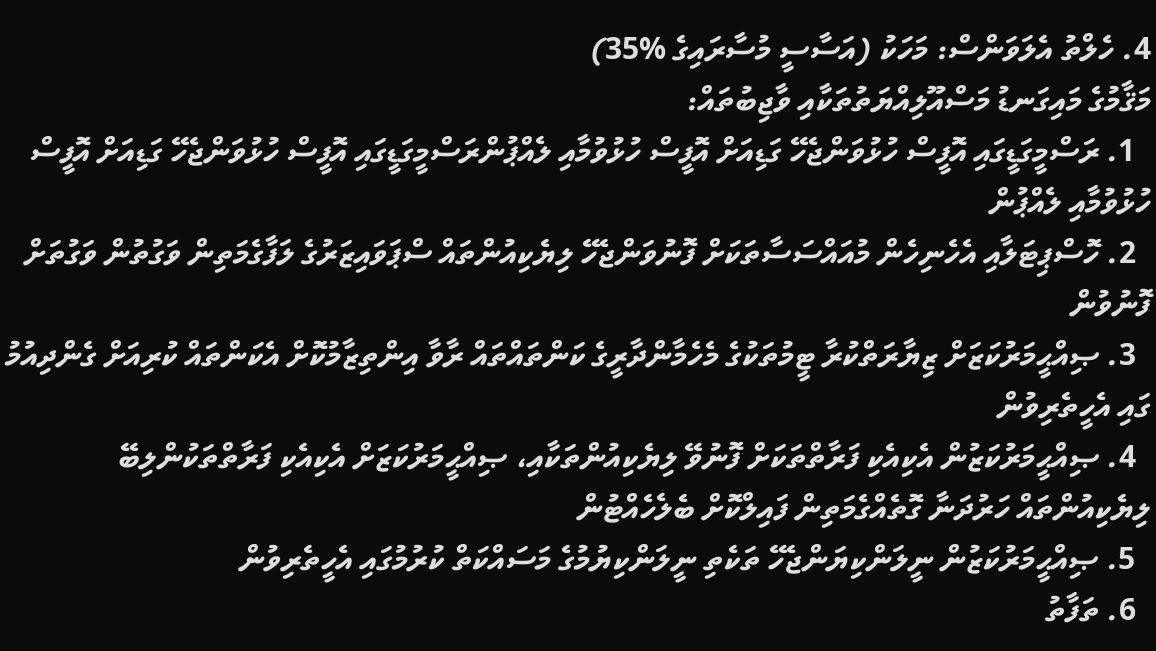4. ހެލްތު އެލަވަންސް: މަހަކު (އަސާސީ މުސާރައިގެ %35)
މަޤާމުގެ މައިގަނޑު މަސްއޫލިއްޔަތުތަކާއި ވާޖިބުތައް:
  1. ރަސްމީގަޑީގައި އޮފީސް ހުޅުވަންޖެހޭ ގަޑިއަށް އޮފީސް ހުޅުވުމާއި ލެއްޕުންރަސްމީގަޑީގައި އޮފީސް ހުޅުވަންޖެހޭ ގަޑިއަށް އޮފީސް ހުޅުވުމާއި ލެއްޕުން
  2. ހޮސްޕިޓަލާއި އެހެނިހެން މުއައްސަސާތަކަށް ފޮނުވަންޖެހޭ ލިޔެކިއުންތައް ސްޕަވައިޒަރުގެ ލަފާގެމަތިން ވަގުތުން ވަގުތަށް ފޮނުވުން
  3. ޞިއްޙީމަރުކަޒަށް ޒިޔާރަތްކުރާ ޓީމުތަކުގެ މެހެމާންދާރީގެ ކަންތައްތައް ރާވާ އިންތިޒާމުކޮށް އެކަންތައް ކުރިއަށް ގެންދިއުމު ގައި އެހީތެރިވުން
  4. ޞިއްޙީމަރުކަޒުން އެކިއެކި ފަރާތްތަކަށް ފޮނުވޭ ލިޔެކިއުންތަކާއި، ޞިއްޙީމަރުކަޒަށް އެކިއެކި ފަރާތްތަކުންލިބޭ ލިޔެކިއުންތައް ހަރުދަނާ ގޮތެއްގެމަތިން ފައިލްކޮށް ބެލެހެއްޓުން
  5. ޞިއްޙީމަރުކަޒުން ނީލަންކިޔަންޖެހޭ ތަކެތި ނީލަންކިޔުމުގެ މަސައްކަތް ކުރުމުގައި އެހީތެރިވުން
  6. ތަފާތު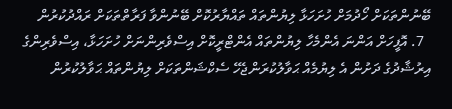ބޭނުންތަކަށް ހޯދުމަށް ހުށަހަޅާ ލިޔުންތައް ތައްޔާރުކޮށް ބޭނުންވާ ފަރާތްތަކަށް ރައްދުކުރުން
  7. އޮފީހަށް އަންނަ އެންމެހާ ލިޔުންތައް އެންޓްރީކޮށް އިސްވެރިންނަށް ހުށަހަޅާ، އިސްވެރިންގެ އިރުޝާދުގެ ދަށުން އެ ލިޔުމެއް ޙަވާލުކުރަންޖެހޭ ސެކްޝަންތަކަށް ލިޔުންތައް ޙަވާލުކުރުން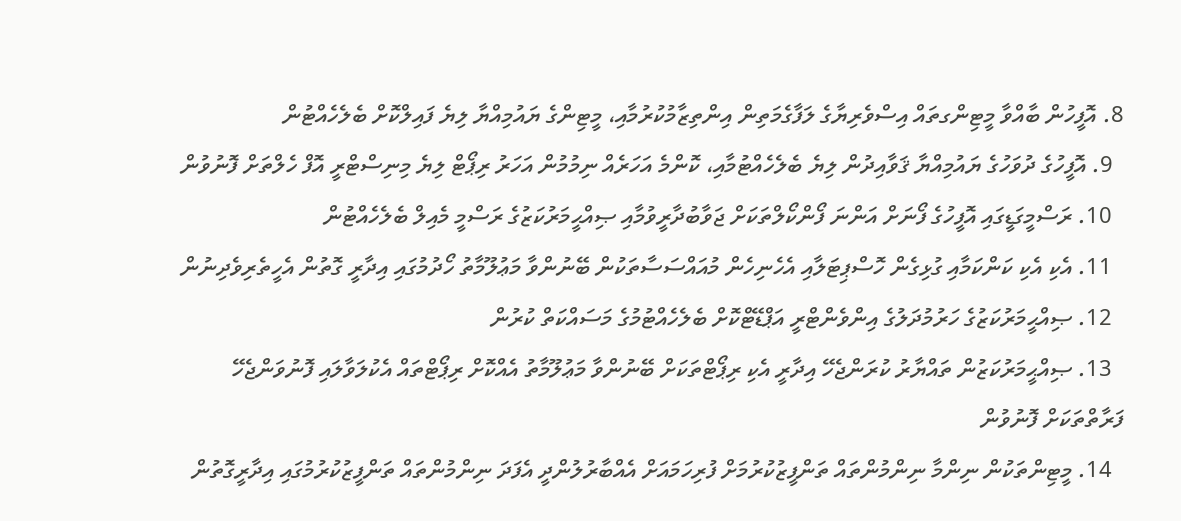8. އޮފީހުން ބާއްވާ މީޓިންގތައް އިސްވެރިޔާގެ ލަފާގެމަތިން އިންތިޒާމުކުރުމާއި، މީޓިންގެ ޔައުމިއްޔާ ލިޔެ ފައިލްކޮށް ބެލެހެއްޓުން
  9. އޮފީހުގެ ދުވަހުގެ ޔައުމިއްޔާ ޤަވާއިދުން ލިޔެ ބެލެހެއްޓުމާއި، ކޮންމެ އަހަރެއް ނިމުމުން އަހަރު ރިޕޯޓް ލިޔެ މިނިސްޓްރީ އޮފް ހެލްތަށް ފޮނުވުން
  10. ރަސްމީގަޑީގައި އޮފީހުގެ ފޯނަށް އަންނަ ފޯންކޯލްތަކަށް ޖަވާބުދާރީވުމާއި ޞިއްޙީމަރުކަޒުގެ ރަސްމީ މެއިލް ބެލެހެއްޓުން
  11. އެކި އެކި ކަންކަމާއި ގުޅިގެން ހޮސްޕިޓަލާއި އެހެނިހެން މުއައްސަސާތަކުން ބޭނުންވާ މަޢުލޫމާތު ހޯދުމުގައި އިދާރީ ގޮތުން އެހީތެރިވެދިނުން
  12. ޞިއްޙީމަރުކަޒުގެ ހަރުމުދަލުގެ އިންވެންޓްރީ އަޕްޑޭޓްކޮށް ބެލެހެއްޓުމުގެ މަސައްކަތް ކުރުން
  13. ޞިއްޙީމަރުކަޒުން ތައްޔާރު ކުރަންޖެހޭ އިދާރީ އެކި ރިޕޯޓްތަކަށް ބޭނުންވާ މަޢުލޫމާތު އެއްކޮށް ރިޕޯޓްތައް އެކުލަވާލައި ފޮނުވަންޖެހޭ ފަރާތްތަކަށް ފޮނުވުން
  14. މީޓިންތަކުން ނިންމާ ނިންމުންތައް ތަންފީޒުކުރުމަށް ފުރިހަމައަށް އެއްބާރުލުންދީ އެފަދަ ނިންމުންތައް ތަންފީޒުކުރުމުގައި އިދާރީގޮތުން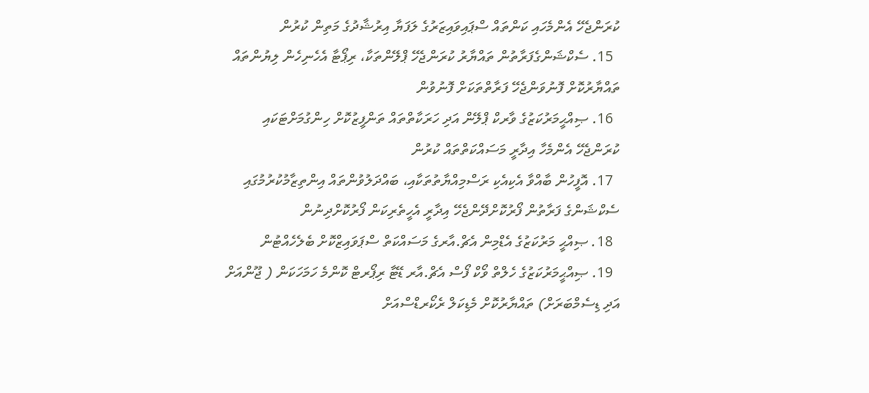ކުރަންޖެހޭ އެންމެހައި ކަންތައް ސްޕައިވައިޒަރުގެ ލަފަޔާ އިރުޝާދުގެ މަތިން ކުރުން
  15. ސެކްޝަންގެފަރާތުން ތައްޔާރު ކުރަންޖެހޭ ޕްލޭންތަކާ، ރިޕޯޓާ އެހެނިހެން ލިޔުންތައް ތައްޔާރުކޮށް ފޮނުވަންޖެހޭ ފަރާތްތަކަށް ފޮނުވުން
  16. ޞިއްޙީމަރުކަޒުގެ ވާރކް ޕްލޭން އަދި ހަރަކާތްތައް ތަންފީޒުކޮށް ހިންގުމަށްޓަކައި ކުރަންޖެހޭ އެންމެހާ އިދާރީ މަސައްކަތްތައް ކުރުން
  17. އޮފީހުން ބާއްވާ އެކިއެކި ރަސްމިއްޔާތުތަކާއި، ބައްދަލުވުންތައް އިންތިޒާމުކުރުމުގައި ސެކްޝަންގެ ފަރާތުން ފޯރުކޮށްދޭންޖެހޭ އިދާރީ އެހީތެރިކަން ފޯރުކޮށްދިނުން
  18. ޞިއްޙީ މަރުކަޒުގެ އެޑްމިން އެޗް.އާރގެ މަސައްކަތް ސްޕަވައިޒްކޮށް ބެލެހެއްޓުން
  19. ޞިއްޙީމަރުކަޒުގެ ހެލްތް ވޯކް ފޯސް އެޗް.އާރ ޑޭޓާ ރިޕޯރޓް ކޮންމެ ހަމަހަކަން ( ޖޫންއަށް އަދި ޑިސެމްބަރަށް) ތައްޔާރުކޮށް މެޑިކަލް ރެކޯރޑްސްއަށް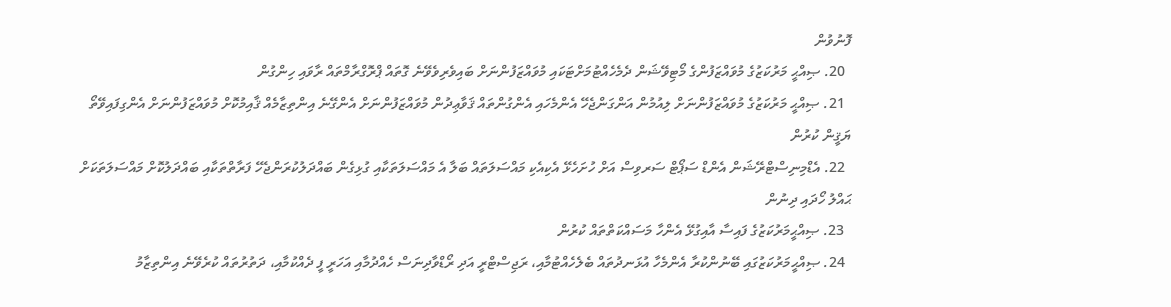ފޮނުވުން
  20. ޞިއްޙީ މަރުކަޒުގެ މުވައްޒަފުންގެ މޯޓިވޭޝަން ދެމެހެއްޓުމަށްޓަކައި މުވައްޒަފުންނަށް ބައިވެރިވެވޭނެ ގޮތައް ޕްރޮގްރާމްތައް ރާވައި ހިންގުން
  21. ޞިއްޙީ މަރުކަޒުގެ މުވައްޒަފުންނަށް ލިއުމުން އަންގަންޖެހޭ އެންމެހައި އެންގުންތައް ޤަވާޢިދުން މުވައްޒަފުންނަށް އެންގޭނެ އިންތިޒާމެއް ޤާއިމުކޮށް މުވައްޒަފުންނަށް އެންގިފައިވޭތޯ ޔަޤީން ކުރުން
  22. އެޑްމިނިސްޓްރޭޝަން އެންޑް ސަޕޯޓް ސަރވިސް އަށް ހުށަހެޅޭ އެކިއެކި މައްސަލަތައް ބަލާ އެ މައްސަލަތަކާއި ގުޅިގެން ބައްދަލުކުރަންޖެހޭ ފަރާތްތަކާއި ބައްދަލުކޮށް މައްސަލަތަކަށް ޙައްލު ހޯދައި ދިނުން
  23. ޞިއްޙީމަރުކަޒުގެ ފައިސާ އާއިގުޅޭ އެންހާ މަސައްކަތްތައް ކުރުން
  24. ޞިއްޙީމަރުކަޒުގައި ބޭނުންކުރާ އެންމެހާ އުޅަނދުތައް ބެލެހެއްޓުމާއި، ރަޖިސްޓްރީ އަދި ރޯޑްވާދިނަސް ހެއްދުމާއި އަހަރީ ފީ ދެއްކުމާއި، ދަތުރުތައް ކުރެވޭނެ އިންތިޒާމު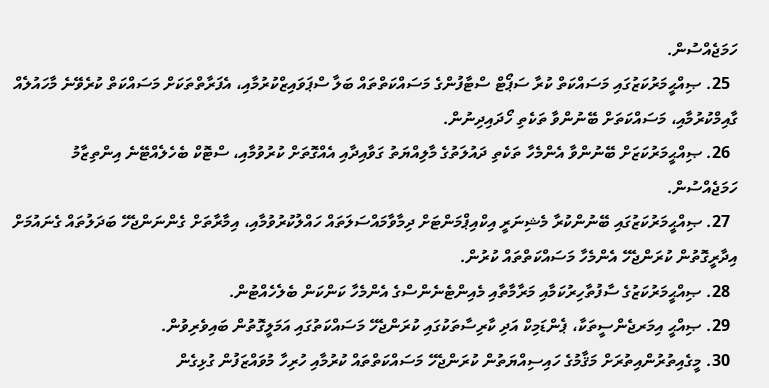ހަމަޖެއްސުން.
  25. ޞިއްޙީމަރުކަޒުގައި މަސައްކަތް ކުރާ ސަޕޯޓް ސްޓާފުންގެ މަސައްކަތްތައް ބަލާ ސްޕަވައިޒްކުރުމާއި، އެފަރާތްތަކަށް މަސައްކަތް ކުރެވޭނެ މާހައުލެއް ގާއިމްކުރުމާއި، މަސައްކަތަށް ބޭނުންވާ ތަކެތި ހޯދައިދިނުން.
  26. ޞިއްޙީމަރުކަޒަށް ބޭނުންވާ އެންމެހާ ތަކެތި ދައުލަތުގެ މާލިއްޔަތު ގަވާއިދާއި އެއްގޮތަށް ކުރުވުމާއި، ސްޓޮކް ބެހެލެއްޓޭނެ އިންތިޒާމު ހަމަޖެއްސުން.
  27. ޞިއްޙީމަރުކަޒުގައި ބޭނުންކުރާ މެޝިނަރީ އިކްއިޕްމަންޓަށް ދިމާވާމައްސަލަތައް ހައްލުކުރުވުމާއި، އިމާރާތަށް ގެންނަންޖެހޭ ބަދަލުތައް ގެނައުމަށް އިދާރީގޮތުން ކުރަންޖެހޭ އެންމެހާ މަސައްކަތްތައް ކުރުން.
  28. ޞިއްޙީމަރުކަޒުގެ ސާފުތާހިރުކަމާއި މަރާމާތާއި މެއިންޓެނެންސްގެ އެންމެހާ ކަންކަން ބެލެހެއްޓުން.
  29. ޞިއްޙީ އިމަރޖެންސީތަކާ، ޕެންޑަމިކް އަދި ކާރިސާތަކުގައި ކުރަންޖެހޭ މަސައްކަތުގައި އަމަލީގޮތުން ބައިވެރިވުން.
  30. މީގެއިތުރުންއިތުރަށް މަޤާމުގެ ހައިސިއްޔަތުން ކުރަންޖެހޭ މަސައްކަތްތައް ކުރުމާއި ހުރިހާ މުވައްޒަފުން ގުޅިގެން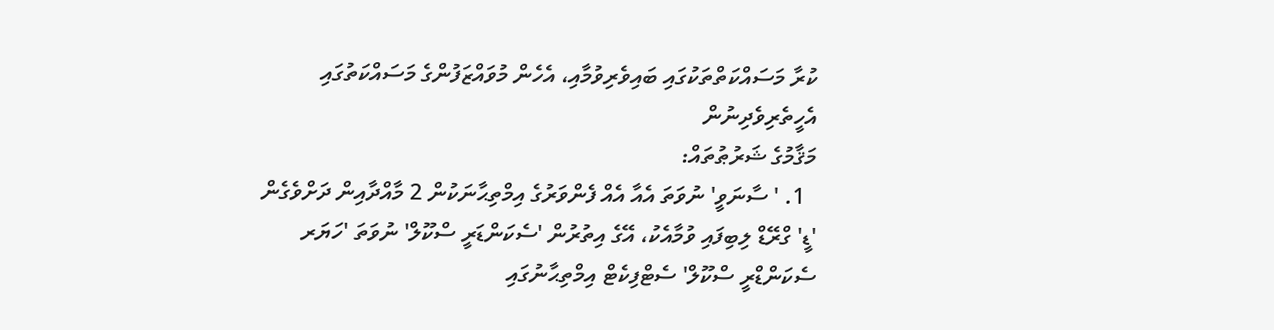ކުރާ މަސައްކަތްތަކުގައި ބައިވެރިވުމާއި، އެހެން މުވައްޒަފުންގެ މަސައްކަތުގައި އެހީތެރިވެދިނުން
މަޤާމުގެ ޝަރުޠުތައް:
  1. ' ސާނަވީ' ނުވަތަ އެއާ އެއް ފެންވަރުގެ އިމްތިޙާނަކުން 2 މާއްދާއިން ދަށްވެގެން 'ޑީ' ގްރޭޑް ލިބިފައި ވުމާއެކު، އޭގެ އިތުރުން 'ސެކަންޑަރީ ސްކޫލް' ނުވަތަ 'ހަޔަރ ސެކަންޑްރީ ސްކޫލް' ސެޓްފިކެޓް އިމްތިޙާނުގައި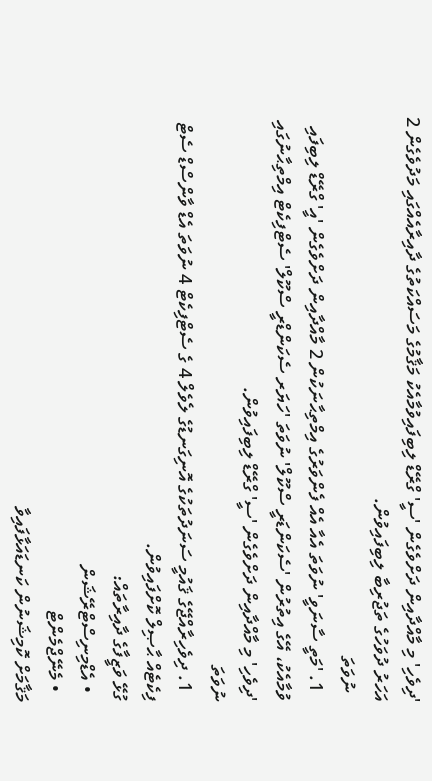'ދިވެހި' މި މާއްދާއިން ދަށްވެގެން 'ސީ' ގްރޭޑް ލިބިފައިވުމާއެކު މަޤާމުގެ މަސައްކަތުގެ ދާއިރާއެއްގައި މަދުވެގެން 2 އަހަރު ދުވަހުގެ ތަޖުރިބާ ލިބިފައިވުން.
  ނުވަތަ
  1. 'މަތީ ސާނަވީ' ނުވަތަ އެއާ އެއް ފެންވަރުގެ އިމްތިޙާނަކުން 2 މާއްދާއިން ދަށްވެގެން 'އީ' ގްރޭޑް ލިބިފައި ވުމާއެކު، އޭގެ އިތުރުން 'ސެކަންޑަރީ ސްކޫލް' ނުވަތަ 'ހަޔަރ ސެކަންޑްރީ ސްކޫލް' ސެޓްފިކެޓް އިމްތިޙާނުގައި 'ދިވެހި' މި މާއްދާއިން ދަށްވެގެން 'ސީ' ގްރޭޑް ލިބިފައިވުން.
ނުވަތަ
  1. ދިވެހިރާއްޖޭގެ ޤައުމީ ސަނަދުތަކުގެ އޮނިގަނޑުގެ ލެވެލް 4 ގެ ސެޓްފިކެޓް 4 ނުވަތަ އެޑް ވާންސްޑް ސެޓް ފިކެޓެއް ޙާޞިލް ކޮށްފައިވުން.
ގުޅޭ ވަޒީފާގެ ދާއިރާތައް:
  • އެޑްމިނިސްޓްރޭޝަން
  • މެނޭޖްމެންޓް
މަޤާމަށް ކޮމިޝަނުން ކަނޑައަޅާފައިވާ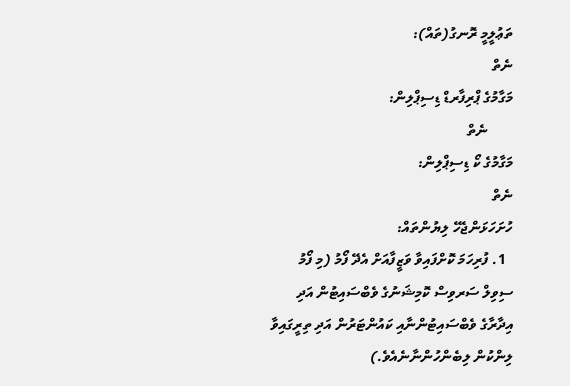ތަޢުލީމީ ރޮނގު(ތައް):
ނެތް
މަގާމުގެ ޕްރިފާރޑް ޑިސިޕްލިން:
       ނެތް
މަގާމުގެ ކޯ ޑިސިޕްލިން:
ނެތް
ހުށަހަޅަންޖެހޭ ލިޔުންތައް:
  1. ފުރިހަމަ ކޮށްފައިވާ ވަޒީފާއަށް އެދޭ ފޯމު (މި ފޯމު ސިވިލް ސަރވިސް ކޮމިޝަނުގެ ވެބްސައިޓުން އަދި އިދާރާގެ ވެބްސައިޓުންނާއި ކައުންޓަރުން އަދި ތިރީގައިވާ ލިންކުން ލިބެންހުންނާނެއެވެ.)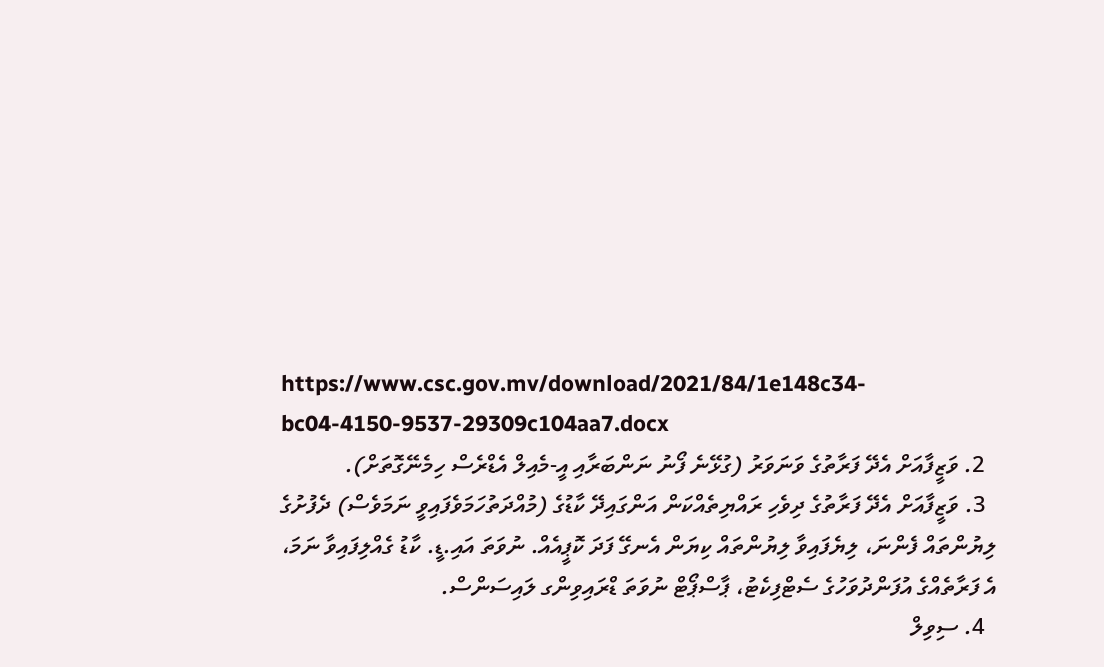https://www.csc.gov.mv/download/2021/84/1e148c34-bc04-4150-9537-29309c104aa7.docx
  2. ވަޒީފާއަށް އެދޭ ފަރާތުގެ ވަނަވަރު (ގުޅޭނެ ފޯނު ނަންބަރާއި އީ-މެއިލް އެޑްރެސް ހިމެނޭގޮތަށް).
  3. ވަޒީފާއަށް އެދޭ ފަރާތުގެ ދިވެހި ރައްޔިތެއްކަން އަންގައިދޭ ކާޑުގެ (މުއްދަތުހަމަވެފައިވީ ނަމަވެސް) ދެފުށުގެ ލިޔުންތައް ފެންނަ، ލިޔެފައިވާ ލިޔުންތައް ކިޔަން އެނގޭ ފަދަ ކޮޕީއެއް. ނުވަތަ އައި.ޑީ. ކާޑު ގެއްލިފައިވާ ނަމަ، އެ ފަރާތެއްގެ އުފަންދުވަހުގެ ސެޓްފިކެޓު، ޕާސްޕޯޓް ނުވަތަ ޑްރައިވިންގ ލައިސަންސް.
  4. ސިވިލް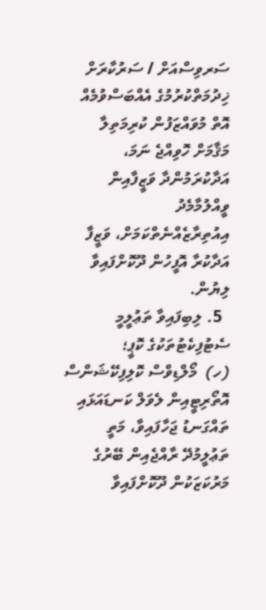ސަރވިސްއަށް / ސަރުކާރަށް ޚިދުމަތްކުރުމުގެ އެއްބަސްވުމެއް އޮތް މުވައްޒަފުން ކުރިމަތިލާ މަޤާމަށް ހޮވިއްޖެ ނަމަ، އަދާކުރަމުންދާ ވަޒީފާއިން ވީއްލުމާމެދު އިއުތިރާޒެއްނެތްކަމަށް، ވަޒީފާ އަދާކުރާ އޮފީހުން ދޫކޮށްފައިވާ ލިޔުން.
  5. ލިބިފައިވާ ތަޢުލީމީ ސެޓުފިކެޓުތަކުގެ ކޮޕީ؛
(ހ)  މޯލްޑިވްސް ކޮލިފިކޭޝަންސް އޮތޯރިޓީއިން ލެވަލް ކަނޑައަޅައި ތައްގަނޑު ޖަހާފައިވާ، މަތީ ތަޢުލީމުދޭ ރާއްޖެއިން ބޭރުގެ މަރުކަޒަކުން ދޫކޮށްފައިވާ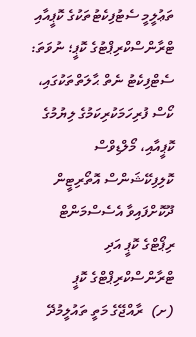ތަޢުލީމީ ސެޓުފިކެޓުތަކުގެ ކޮޕީއާއި ޓްރާންސްކްރިޕްޓުގެ ކޮޕީ؛ ނުވަތަ: ސެޓްފިކެޓު ނެތް ޙާލަތްތަކުގައި، ކޯސް ފުރިހަމަކުރިކަމުގެ ލިޔުމުގެ ކޮޕީއާއި، މޯލްޑިވްސް ކޮލިފިކޭޝަންސް އޮތޯރިޓީން ދޫކޮށްފައިވާ އެސެސްމަންޓް ރިޕޯޓްގެ ކޮޕީ އަދި ޓްރާންސްކްރިޕްޓްގެ ކޮޕީ
(ށ)  ރާއްޖޭގެ މަތީ ތައުލީމުދޭ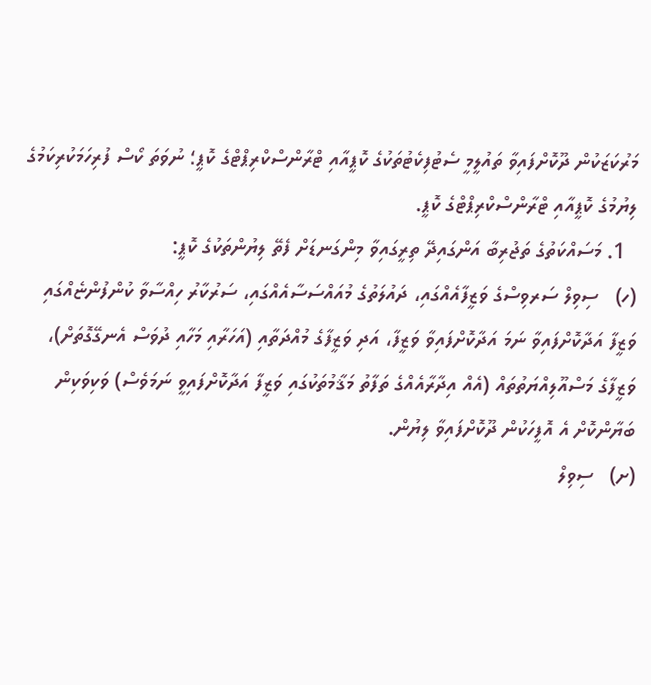މަރުކަޒަކުން ދޫކޮށްފައިވާ ތައުލީމީ ސެޓުފިކެޓުތަކުގެ ކޮޕީއާއި ޓްރާންސްކްރިޕްޓްގެ ކޮޕީ؛ ނުވަތަ ކޯސް ފުރިހަމަކުރިކަމުގެ ލިޔުމުގެ ކޮޕީއާއި ޓްރާންސްކްރިޕްޓްގެ ކޮޕީ.
  1. މަސައްކަތުގެ ތަޖުރިބާ އަންގައިދޭ ތިރީގައިވާ މިންގަނޑަށް ފެތޭ ލިޔުންތަކުގެ ކޮޕީ:
(ހ)   ސިވިލް ސަރވިސްގެ ވަޒީފާއެއްގައި، ދައުލަތުގެ މުއައްސަސާއެއްގައި، ސަރުކާރު ހިއްސާވާ ކުންފުންޏެއްގައި ވަޒީފާ އަދާކޮށްފައިވާ ނަމަ އަދާކޮށްފައިވާ ވަޒީފާ، އަދި ވަޒީފާގެ މުއްދަތާއި (އަހަރާއި މަހާއި ދުވަސް އެނގޭގޮތަށް)، ވަޒީފާގެ މަސްއޫލިއްޔަތުތައް (އެއް އިދާރާއެއްގެ ތަފާތު މަޤާމުތަކުގައި ވަޒީފާ އަދާކޮށްފައިވީ ނަމަވެސް) ވަކިވަކިން ބަޔާންކޮށް އެ އޮފީހަކުން ދޫކޮށްފައިވާ ލިޔުން.
(ށ)   ސިވިލް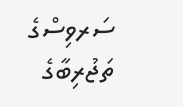ސަރވިސްގެ ތަޖުރިބާގެ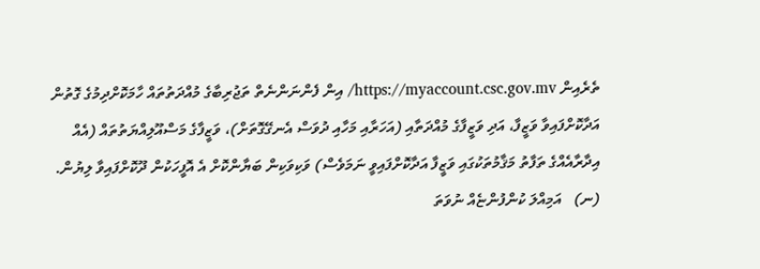ތެރެއިން https://myaccount.csc.gov.mv/ އިން ފެންނަންނެތް ތަޖުރިބާގެ މުއްދަތުތައް ހާމަކޮށްދިމުގެ ގޮތުން އަދާކޮށްފައިވާ ވަޒީފާ، އަދި ވަޒީފާގެ މުއްދަތާއި (އަހަރާއި މަހާއި ދުވަސް އެނގޭގޮތަށް)، ވަޒީފާގެ މަސްއޫލިއްޔަތުތައް (އެއް އިދާރާއެއްގެ ތަފާތު މަޤާމުތަކުގައި ވަޒީފާ އަދާކޮށްފައިވީ ނަމަވެސް) ވަކިވަކިން ބަޔާންކޮށް އެ އޮފީހަކުން ދޫކޮށްފައިވާ ލިޔުން.
(ނ)   އަމިއްލަ ކުންފުންޏެއް ނުވަތަ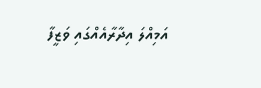އަމިއްލަ އިދާރާއެއްގައި ވަޒީފާ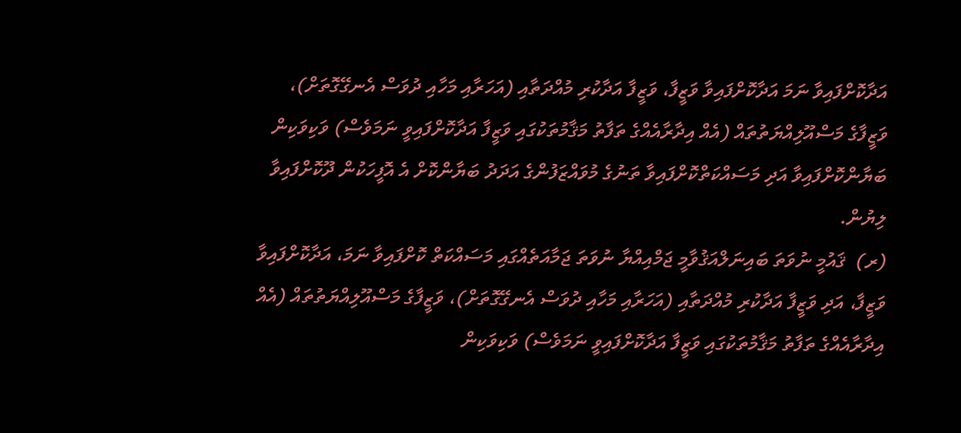އަދާކޮށްފައިވާ ނަމަ އަދާކޮށްފައިވާ ވަޒީފާ، ވަޒީފާ އަދާކުރި މުއްދަތާއި (އަހަރާއި މަހާއި ދުވަސް އެނގޭގޮތަށް)، ވަޒީފާގެ މަސްއޫލިއްޔަތުތައް (އެއް އިދާރާއެއްގެ ތަފާތު މަޤާމުތަކުގައި ވަޒީފާ އަދާކޮށްފައިވީ ނަމަވެސް) ވަކިވަކިން ބަޔާންކޮށްފައިވާ އަދި މަސައްކަތްކޮށްފައިވާ ތަނުގެ މުވައްޒަފުންގެ އަދަދު ބަޔާންކޮށް އެ އޮފީހަކުން ދޫކޮށްފައިވާ ލިޔުން.
(ރ)  ޤައުމީ ނުވަތަ ބައިނަލްއަޤުވާމީ ޖަމްއިއްޔާ ނުވަތަ ޖަމާއަތެއްގައި މަސައްކަތް ކޮށްފައިވާ ނަމަ، އަދާކޮށްފައިވާ ވަޒީފާ، އަދި ވަޒީފާ އަދާކުރި މުއްދަތާއި (އަހަރާއި މަހާއި ދުވަސް އެނގޭގޮތަށް)، ވަޒީފާގެ މަސްއޫލިއްޔަތުތައް (އެއް އިދާރާއެއްގެ ތަފާތު މަޤާމުތަކުގައި ވަޒީފާ އަދާކޮށްފައިވީ ނަމަވެސް) ވަކިވަކިން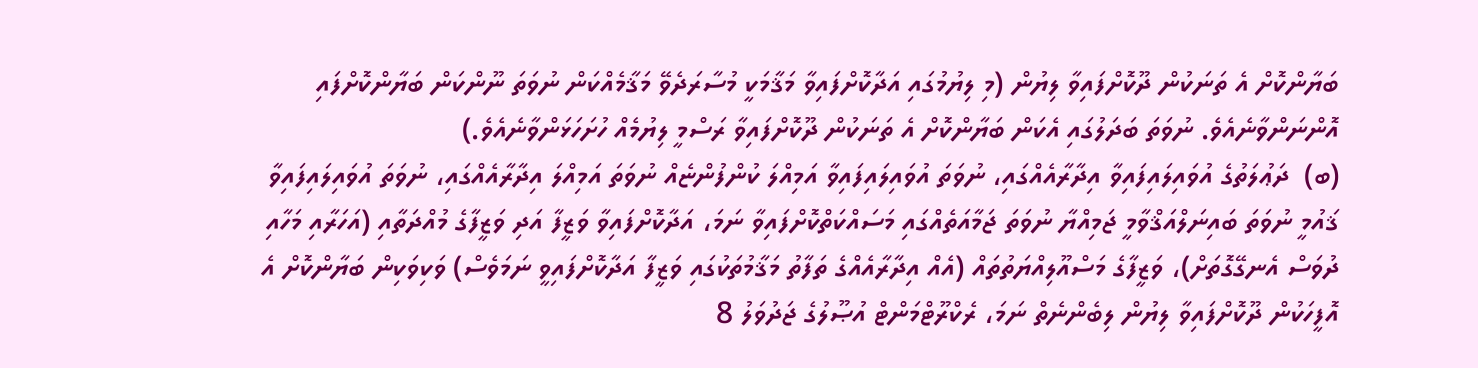ބަޔާންކޮށް އެ ތަނަކުން ދޫކޮށްފައިވާ ލިޔުން (މި ލިޔުމުގައި އަދާކޮށްފައިވާ މަޤާމަކީ މުސާރަދެވޭ މަޤާމެއްކަން ނުވަތަ ނޫންކަން ބަޔާންކޮށްފައި އޮންނަންވާނެއެވެ. ނުވަތަ ބަދަލުގައި އެކަން ބަޔާންކޮށް އެ ތަނަކުން ދޫކޮށްފައިވާ ރަސްމީ ލިޔުމެއް ހުށަހަޅަންވާނެއެވެ.)
(ބ)  ދަޢުލަތުގެ އުވައިލައިފައިވާ އިދާރާއެއްގައި، ނުވަތަ އުވައިލައިފައިވާ އަމިއްލަ ކުންފުންޏެއް ނުވަތަ އަމިއްލަ އިދާރާއެއްގައި، ނުވަތަ އުވައިލައިފައިވާ ޤައުމީ ނުވަތަ ބައިނަލްއަޤްވާމީ ޖަމިއްޔާ ނުވަތަ ޖަމާއަތެއްގައި މަސައްކަތްކޮށްފައިވާ ނަމަ، އަދާކޮށްފައިވާ ވަޒީފާ އަދި ވަޒީފާގެ މުއްދަތާއި (އަހަރާއި މަހާއި ދުވަސް އެނގޭގޮތަށް)، ވަޒީފާގެ މަސްއޫލިއްޔަތުތައް (އެއް އިދާރާއެއްގެ ތަފާތު މަޤާމުތަކުގައި ވަޒީފާ އަދާކޮށްފައިވީ ނަމަވެސް) ވަކިވަކިން ބަޔާންކޮށް އެ އޮފީހަކުން ދޫކޮށްފައިވާ ލިޔުން ލިބެންނެތް ނަމަ، ރެކްރޫޓްމަންޓް އުޞޫލުގެ ޖަދުވަލު 8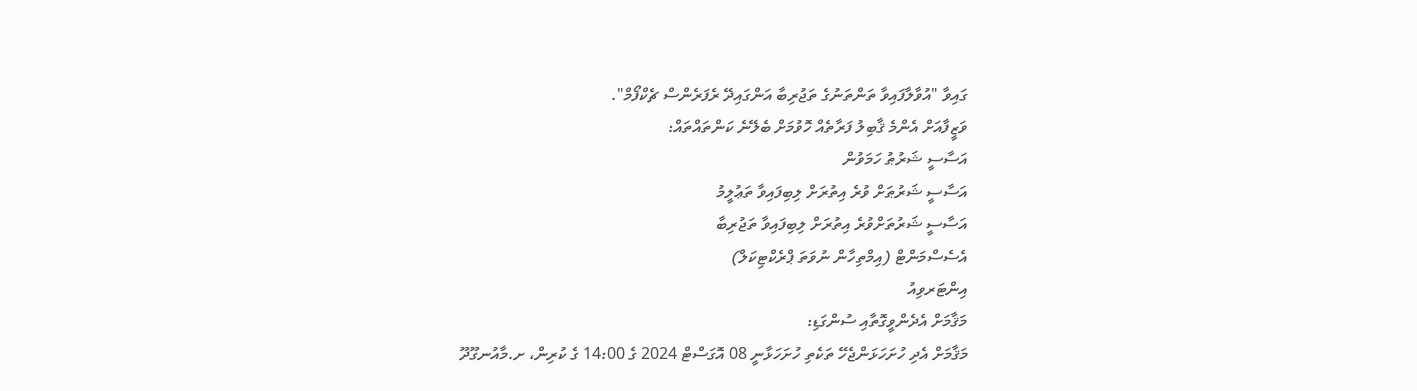ގައިވާ "އުވާލާފައިވާ ތަންތަނުގެ ތަޖުރިބާ އަންގައިދޭ ރެފަރެންސް ޗެކްފޯމް".
ވަޒީފާއަށް އެންމެ ޤާބިލު ފަރާތެއް ހޮވުމަށް ބެލޭނެ ކަންތައްތައް:
އަސާސީ ޝަރުޠު ހަމަވުން
އަސާސީ ޝަރުޠަށް ވުރެ އިތުރަށް ލިބިފައިވާ ތަޢުލީމު
އަސާސީ ޝަރުތަށްވުރެ އިތުރަށް ލިބިފައިވާ ތަޖުރިބާ
އެސެސްމަންޓް (އިމްތިހާން ނުވަތަ ޕްރެކްޓިކަލް)
އިންޓަރވިއު
މަޤާމަށް އެދެންވީގޮތާއި ސުންގަޑި:
މަޤާމަށް އެދި ހުށަހަޅަންޖެހޭ ތަކެތި ހުށަހަޅާނީ 08 އޮގަސްޓް 2024 ގެ 14:00 ގެ ކުރިން، ށ.މާއުނގޫދޫ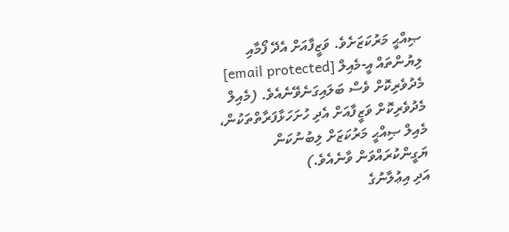ޞިއްޙީ މަރުކަޒަށެވެ. ވަޒީފާއަށް އެދޭ ފޯމާއި ލިޔުންތައް އީ-މެއިލް [email protected] މެދުވެރިކޮށް ވެސް ބަލައިގަނެވޭނެއެވެ. (މެއިލް މެދުވެރިކޮށް ވަޒީފާއަށް އެދި ހުށަހަޅާފަރާތްތަކުން، މެއިލް ޞިއްޙީ މަރުކަޒަށް ލިބުނުކަން ޔަގީންކުރައްވަން ވާނެއެވެ.)
އަދި އިޢުލާނުގެ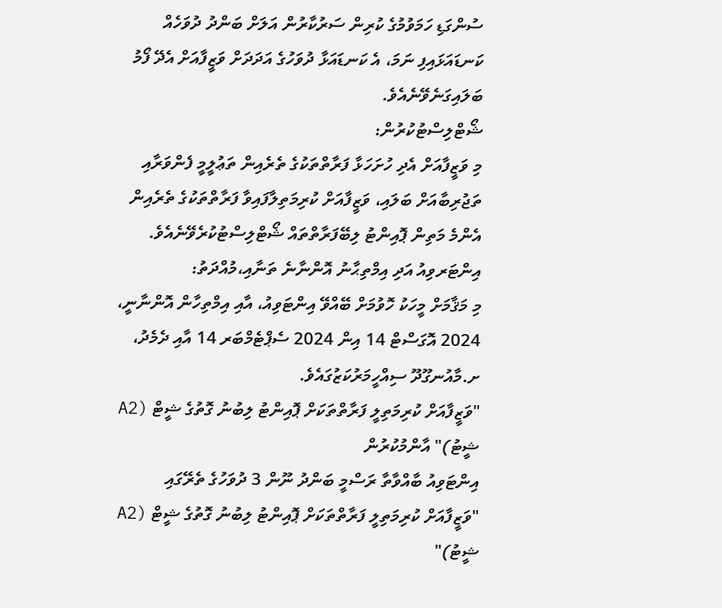ސުންގަޑި ހަމަވުމުގެ ކުރިން ސަރުކާރުން އަލަށް ބަންދު ދުވަހެއް ކަނޑައަޅައިފި ނަމަ، އެ ކަނޑައަޅާ ދުވަހުގެ އަދަދަށް ވަޒީފާއަށް އެދޭ ފޯމު ބަލައިގަނެވޭނެއެވެ.
ޝޯޓްލިސްޓުކުރުން:
މި ވަޒީފާއަށް އެދި ހުށަހަޅާ ފަރާތްތަކުގެ ތެރެއިން ތަޢުލީމީ ފެންވަރާއި ތަޖުރިބާއަށް ބަލައި، ވަޒީފާއަށް ކުރިމަތިލާފައިވާ ފަރާތްތަކުގެ ތެރެއިން އެންމެ މަތިން ޕޮއިންޓު ލިބޭފަރާތްތައް ޝޯޓްލިސްޓުކުރެވޭނެއެވެ.
އިންޓަރވިއު އަދި އިމްތިޙާނު އޮންނާނެ ތަނާއި،މުއްދަތު:
މި މަޤާމަށް މީހަކު ހޮވުމަށް ބޭއްވޭ އިންޓަވިއު، އާއި އިމްތިހާން އޮންނާނީ، 2024 އޮގަސްޓް 14 އިން 2024 ސެޕްޓެމްބަރ 14 އާއި ދެމެދު، ށ.މާއުނގޫދޫ ސިއްހީމަރުކަޒުގައެވެ.
"ވަޒީފާއަށް ކުރިމަތިލީ ފަރާތްތަކަށް ޕޮއިންޓު ލިބުނު ގޮތުގެ ޝީޓް (A2 ޝީޓު)" އާންމުކުރުން
އިންޓަވިއު ބާއްވާތާ ރަސްމީ ބަންދު ނޫން 3 ދުވަހުގެ ތެރޭގައި "ވަޒީފާއަށް ކުރިމަތިލީ ފަރާތްތަކަށް ޕޮއިންޓު ލިބުނު ގޮތުގެ ޝީޓް (A2 ޝީޓު)"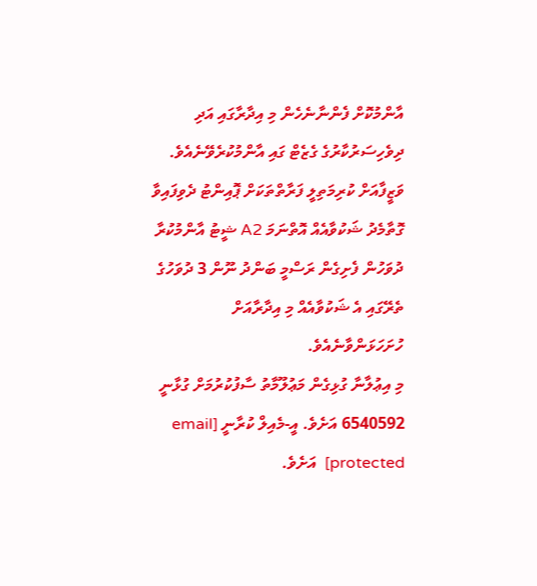އާންމުކޮށް ފެންނާނެހެން މި އިދާރާގައި އަދި ދިވެހިސަރުކާރުގެ ގެޒެޓް ގައި އާންމުކުރެވޭނެއެވެ. ވަޒީފާއަށް ކުރިމަތިލީ ފަރާތްތަކަށް ޕޮއިންޓު ދެވިފައިވާ ގޮތާމެދު ޝަކުވާއެއް އޮތްނަމަ A2 ޝީޓު އާންމުކުރާ ދުވަހުން ފެށިގެން ރަސްމީ ބަންދު ނޫން 3 ދުވަހުގެ ތެރޭގައި އެ ޝަކުވާއެއް މި އިދާރާއަށް ހުށަހަޅަންވާނެއެވެ.
މި އިޢުލާނާ ގުޅިގެން މަޢުލޫމާތު ސާފުކުރުމަށް ގުޅާނީ 6540592 އަށެވެ. އީ-މެއިލް ކުރާނީ [email protected]  އަށެވެ.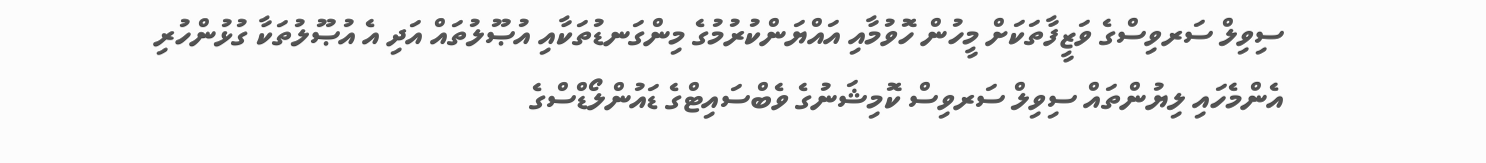ސިވިލް ސަރވިސްގެ ވަޒީފާތަކަށް މީހުން ހޮވުމާއި އައްޔަންކުރުމުގެ މިންގަނޑުތަކާއި އުޞޫލުތައް އަދި އެ އުޞޫލުތަކާ ގުޅުންހުރި އެންމެހައި ލިޔުންތައް ސިވިލް ސަރވިސް ކޮމިޝަނުގެ ވެބްސައިޓްގެ ޑައުންލޯޑްސްގެ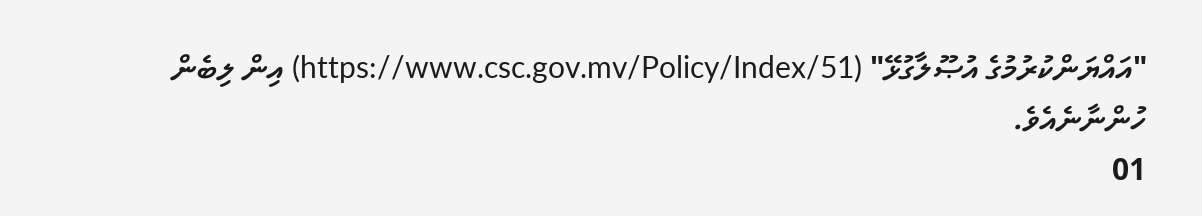"އައްޔަންކުރުމުގެ އުޞޫލާގުޅޭ" (https://www.csc.gov.mv/Policy/Index/51) އިން ލިބެން ހުންނާނެއެވެ.
01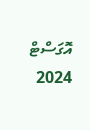އޮގަސްޓް 2024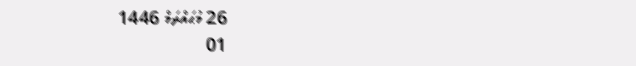26 މުޙައްރަމް 1446
01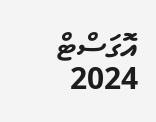އޮގަސްޓް 2024